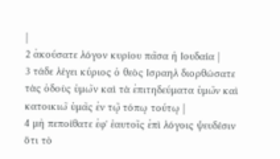|
2 ἀκούσατε λόγον κυρίου πα̃σα ἡ Ιουδαία |
3 τάδε λέγει κύριος ὁ θεὸς Ισραηλ διορθώσατε τὰς ὁδοὺς ὑμω̃ν καὶ τὰ ἐπιτηδεύματα ὑμω̃ν καὶ κατοικιω̃ ὑμα̃ς ἐν τω̨̃ τόπω̨ τούτω̨ |
4 μὴ πεποίθατε ἐφ' ἑαυτοι̃ς ἐπὶ λόγοις ψευδέσιν ὅτι τὸ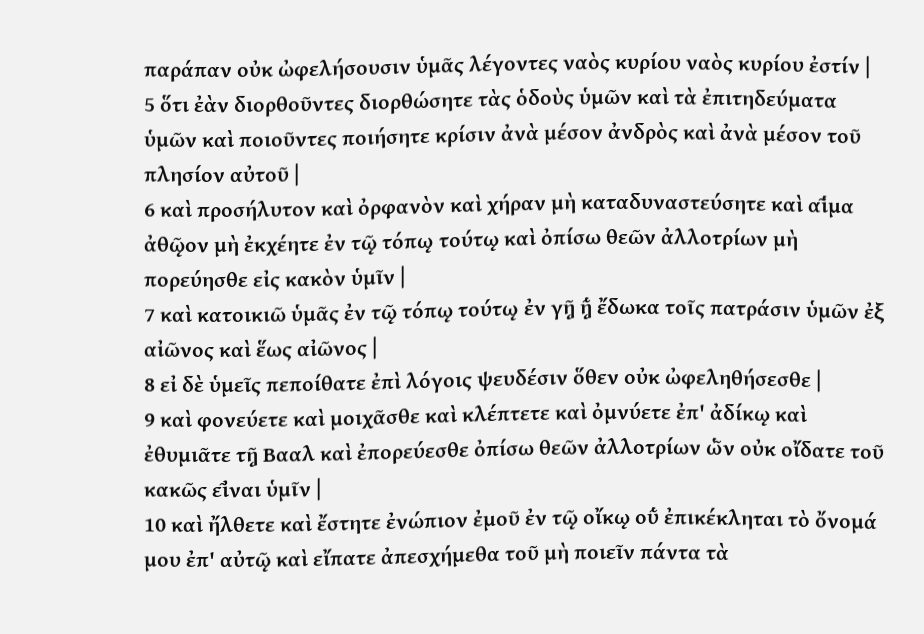παράπαν οὐκ ὠφελήσουσιν ὑμα̃ς λέγοντες ναὸς κυρίου ναὸς κυρίου ἐστίν |
5 ὅτι ἐὰν διορθου̃ντες διορθώσητε τὰς ὁδοὺς ὑμω̃ν καὶ τὰ ἐπιτηδεύματα ὑμω̃ν καὶ ποιου̃ντες ποιήσητε κρίσιν ἀνὰ μέσον ἀνδρὸς καὶ ἀνὰ μέσον του̃ πλησίον αὐτου̃ |
6 καὶ προσήλυτον καὶ ὀρφανὸν καὶ χήραν μὴ καταδυναστεύσητε καὶ αἱ̃μα ἀθω̨̃ον μὴ ἐκχέητε ἐν τω̨̃ τόπω̨ τούτω̨ καὶ ὀπίσω θεω̃ν ἀλλοτρίων μὴ πορεύησθε εἰς κακὸν ὑμι̃ν |
7 καὶ κατοικιω̃ ὑμα̃ς ἐν τω̨̃ τόπω̨ τούτω̨ ἐν γη̨̃ ἡ̨̃ ἔδωκα τοι̃ς πατράσιν ὑμω̃ν ἐξ αἰω̃νος καὶ ἕως αἰω̃νος |
8 εἰ δὲ ὑμει̃ς πεποίθατε ἐπὶ λόγοις ψευδέσιν ὅθεν οὐκ ὠφεληθήσεσθε |
9 καὶ φονεύετε καὶ μοιχα̃σθε καὶ κλέπτετε καὶ ὀμνύετε ἐπ' ἀδίκω̨ καὶ ἐθυμια̃τε τη̨̃ Βααλ καὶ ἐπορεύεσθε ὀπίσω θεω̃ν ἀλλοτρίων ὡ̃ν οὐκ οἴδατε του̃ κακω̃ς εἰ̃ναι ὑμι̃ν |
10 καὶ ἤλθετε καὶ ἔστητε ἐνώπιον ἐμου̃ ἐν τω̨̃ οἴκω̨ οὑ̃ ἐπικέκληται τὸ ὄνομά μου ἐπ' αὐτω̨̃ καὶ εἴπατε ἀπεσχήμεθα του̃ μὴ ποιει̃ν πάντα τὰ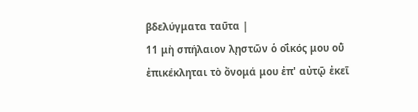βδελύγματα ταυ̃τα |
11 μὴ σπήλαιον λη̨στω̃ν ὁ οἰ̃κός μου οὑ̃ ἐπικέκληται τὸ ὄνομά μου ἐπ' αὐτω̨̃ ἐκει̃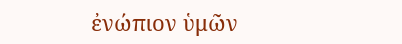ἐνώπιον ὑμω̃ν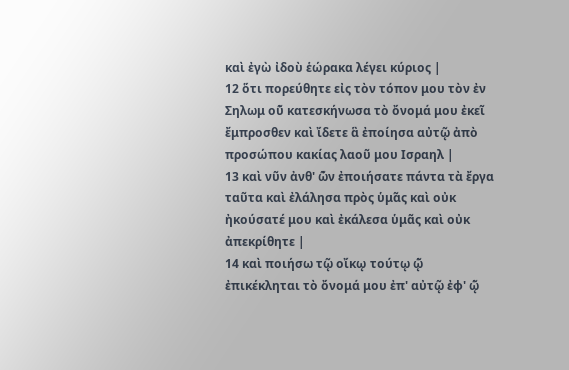καὶ ἐγὼ ἰδοὺ ἑώρακα λέγει κύριος |
12 ὅτι πορεύθητε εἰς τὸν τόπον μου τὸν ἐν Σηλωμ οὑ̃ κατεσκήνωσα τὸ ὄνομά μου ἐκει̃ ἔμπροσθεν καὶ ἴδετε ἃ ἐποίησα αὐτω̨̃ ἀπὸ προσώπου κακίας λαου̃ μου Ισραηλ |
13 καὶ νυ̃ν ἀνθ' ὡ̃ν ἐποιήσατε πάντα τὰ ἔργα ταυ̃τα καὶ ἐλάλησα πρὸς ὑμα̃ς καὶ οὐκ ἠκούσατέ μου καὶ ἐκάλεσα ὑμα̃ς καὶ οὐκ ἀπεκρίθητε |
14 καὶ ποιήσω τω̨̃ οἴκω̨ τούτω̨ ὡ̨̃ ἐπικέκληται τὸ ὄνομά μου ἐπ' αὐτω̨̃ ἐφ' ὡ̨̃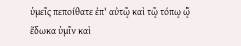ὑμει̃ς πεποίθατε ἐπ' αὐτω̨̃ καὶ τω̨̃ τόπω̨ ὡ̨̃ ἔδωκα ὑμι̃ν καὶ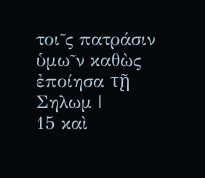τοι̃ς πατράσιν ὑμω̃ν καθὼς ἐποίησα τη̨̃ Σηλωμ |
15 καὶ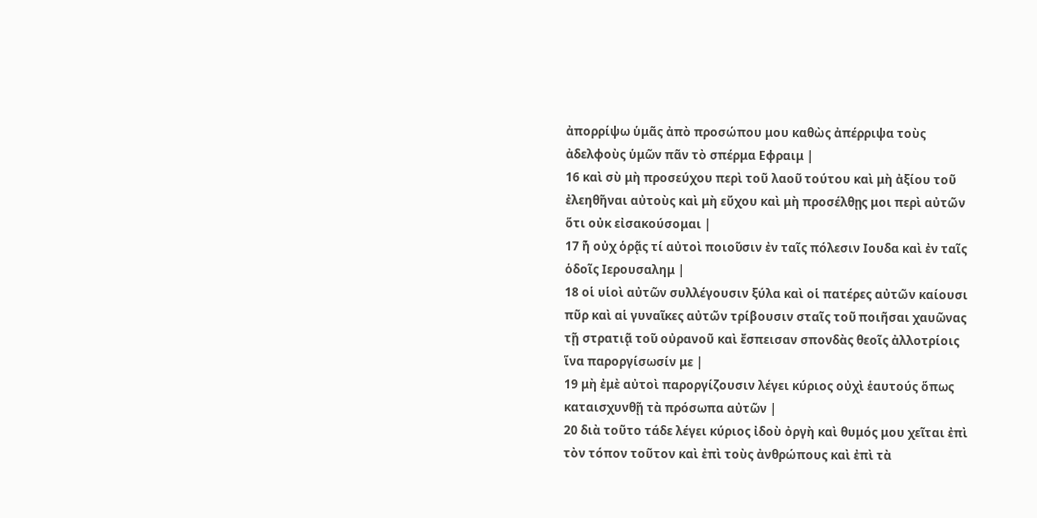ἀπορρίψω ὑμα̃ς ἀπὸ προσώπου μου καθὼς ἀπέρριψα τοὺς ἀδελφοὺς ὑμω̃ν πα̃ν τὸ σπέρμα Εφραιμ |
16 καὶ σὺ μὴ προσεύχου περὶ του̃ λαου̃ τούτου καὶ μὴ ἀξίου του̃ ἐλεηθη̃ναι αὐτοὺς καὶ μὴ εὔχου καὶ μὴ προσέλθη̨ς μοι περὶ αὐτω̃ν ὅτι οὐκ εἰσακούσομαι |
17 ἠ̃ οὐχ ὁρα̨̃ς τί αὐτοὶ ποιου̃σιν ἐν ται̃ς πόλεσιν Ιουδα καὶ ἐν ται̃ς ὁδοι̃ς Ιερουσαλημ |
18 οἱ υἱοὶ αὐτω̃ν συλλέγουσιν ξύλα καὶ οἱ πατέρες αὐτω̃ν καίουσι πυ̃ρ καὶ αἱ γυναι̃κες αὐτω̃ν τρίβουσιν σται̃ς του̃ ποιη̃σαι χαυω̃νας τη̨̃ στρατια̨̃ του̃ οὐρανου̃ καὶ ἔσπεισαν σπονδὰς θεοι̃ς ἀλλοτρίοις ἵνα παροργίσωσίν με |
19 μὴ ἐμὲ αὐτοὶ παροργίζουσιν λέγει κύριος οὐχὶ ἑαυτούς ὅπως καταισχυνθη̨̃ τὰ πρόσωπα αὐτω̃ν |
20 διὰ του̃το τάδε λέγει κύριος ἰδοὺ ὀργὴ καὶ θυμός μου χει̃ται ἐπὶ τὸν τόπον του̃τον καὶ ἐπὶ τοὺς ἀνθρώπους καὶ ἐπὶ τὰ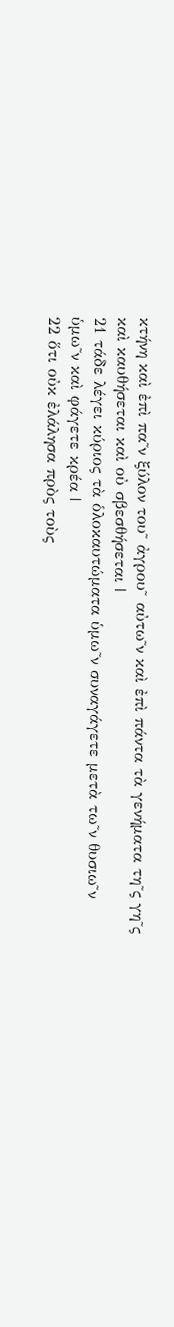κτήνη καὶ ἐπὶ πα̃ν ξύλον του̃ ἀγρου̃ αὐτω̃ν καὶ ἐπὶ πάντα τὰ γενήματα τη̃ς γη̃ς καὶ καυθήσεται καὶ οὐ σβεσθήσεται |
21 τάδε λέγει κύριος τὰ ὁλοκαυτώματα ὑμω̃ν συναγάγετε μετὰ τω̃ν θυσιω̃ν ὑμω̃ν καὶ φάγετε κρέα |
22 ὅτι οὐκ ἐλάλησα πρὸς τοὺς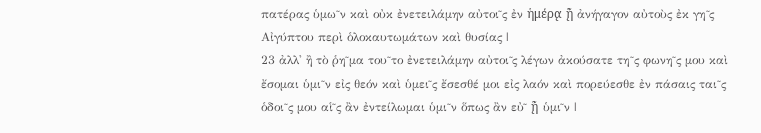πατέρας ὑμω̃ν καὶ οὐκ ἐνετειλάμην αὐτοι̃ς ἐν ἡμέρα̨ ἡ̨̃ ἀνήγαγον αὐτοὺς ἐκ γη̃ς Αἰγύπτου περὶ ὁλοκαυτωμάτων καὶ θυσίας |
23 ἀλλ' ἢ τὸ ῥη̃μα του̃το ἐνετειλάμην αὐτοι̃ς λέγων ἀκούσατε τη̃ς φωνη̃ς μου καὶ ἔσομαι ὑμι̃ν εἰς θεόν καὶ ὑμει̃ς ἔσεσθέ μοι εἰς λαόν καὶ πορεύεσθε ἐν πάσαις ται̃ς ὁδοι̃ς μου αἱ̃ς ἂν ἐντείλωμαι ὑμι̃ν ὅπως ἂν εὐ̃ ἠ̨̃ ὑμι̃ν |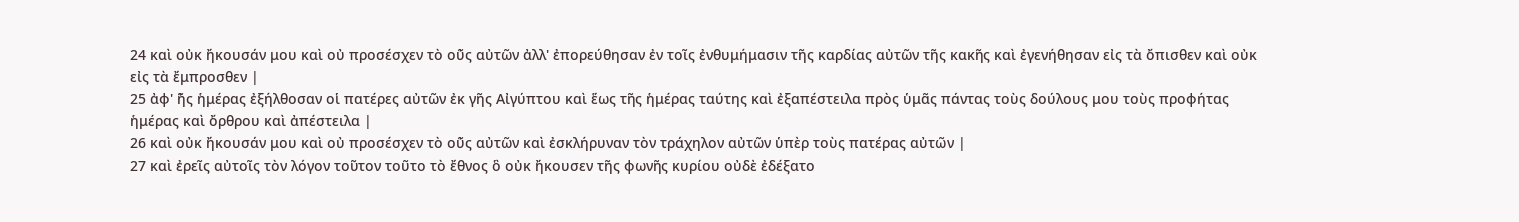24 καὶ οὐκ ἤκουσάν μου καὶ οὐ προσέσχεν τὸ οὐ̃ς αὐτω̃ν ἀλλ' ἐπορεύθησαν ἐν τοι̃ς ἐνθυμήμασιν τη̃ς καρδίας αὐτω̃ν τη̃ς κακη̃ς καὶ ἐγενήθησαν εἰς τὰ ὄπισθεν καὶ οὐκ εἰς τὰ ἔμπροσθεν |
25 ἀφ' ἡ̃ς ἡμέρας ἐξήλθοσαν οἱ πατέρες αὐτω̃ν ἐκ γη̃ς Αἰγύπτου καὶ ἕως τη̃ς ἡμέρας ταύτης καὶ ἐξαπέστειλα πρὸς ὑμα̃ς πάντας τοὺς δούλους μου τοὺς προφήτας ἡμέρας καὶ ὄρθρου καὶ ἀπέστειλα |
26 καὶ οὐκ ἤκουσάν μου καὶ οὐ προσέσχεν τὸ οὐ̃ς αὐτω̃ν καὶ ἐσκλήρυναν τὸν τράχηλον αὐτω̃ν ὑπὲρ τοὺς πατέρας αὐτω̃ν |
27 καὶ ἐρει̃ς αὐτοι̃ς τὸν λόγον του̃τον του̃το τὸ ἔθνος ὃ οὐκ ἤκουσεν τη̃ς φωνη̃ς κυρίου οὐδὲ ἐδέξατο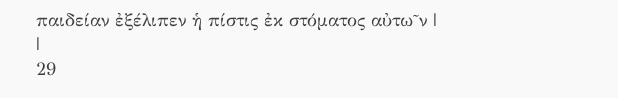παιδείαν ἐξέλιπεν ἡ πίστις ἐκ στόματος αὐτω̃ν |
|
29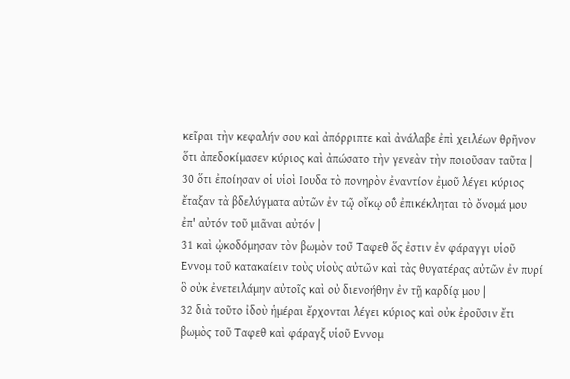κει̃ραι τὴν κεφαλήν σου καὶ ἀπόρριπτε καὶ ἀνάλαβε ἐπὶ χειλέων θρη̃νον ὅτι ἀπεδοκίμασεν κύριος καὶ ἀπώσατο τὴν γενεὰν τὴν ποιου̃σαν ταυ̃τα |
30 ὅτι ἐποίησαν οἱ υἱοὶ Ιουδα τὸ πονηρὸν ἐναντίον ἐμου̃ λέγει κύριος ἔταξαν τὰ βδελύγματα αὐτω̃ν ἐν τω̨̃ οἴκω̨ οὑ̃ ἐπικέκληται τὸ ὄνομά μου ἐπ' αὐτόν του̃ μια̃ναι αὐτόν |
31 καὶ ὠ̨κοδόμησαν τὸν βωμὸν του̃ Ταφεθ ὅς ἐστιν ἐν φάραγγι υἱου̃ Εννομ του̃ κατακαίειν τοὺς υἱοὺς αὐτω̃ν καὶ τὰς θυγατέρας αὐτω̃ν ἐν πυρί ὃ οὐκ ἐνετειλάμην αὐτοι̃ς καὶ οὐ διενοήθην ἐν τη̨̃ καρδία̨ μου |
32 διὰ του̃το ἰδοὺ ἡμέραι ἔρχονται λέγει κύριος καὶ οὐκ ἐρου̃σιν ἔτι βωμὸς του̃ Ταφεθ καὶ φάραγξ υἱου̃ Εννομ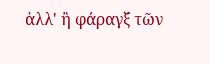ἀλλ' ἢ φάραγξ τω̃ν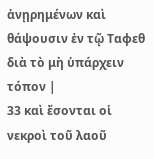ἀνη̨ρημένων καὶ θάψουσιν ἐν τω̨̃ Ταφεθ διὰ τὸ μὴ ὑπάρχειν τόπον |
33 καὶ ἔσονται οἱ νεκροὶ του̃ λαου̃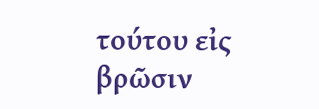τούτου εἰς βρω̃σιν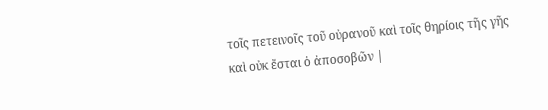τοι̃ς πετεινοι̃ς του̃ οὐρανου̃ καὶ τοι̃ς θηρίοις τη̃ς γη̃ς καὶ οὐκ ἔσται ὁ ἀποσοβω̃ν |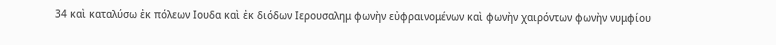34 καὶ καταλύσω ἐκ πόλεων Ιουδα καὶ ἐκ διόδων Ιερουσαλημ φωνὴν εὐφραινομένων καὶ φωνὴν χαιρόντων φωνὴν νυμφίου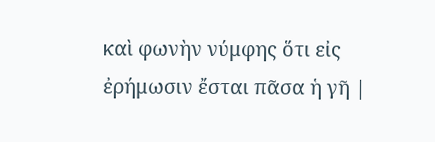καὶ φωνὴν νύμφης ὅτι εἰς ἐρήμωσιν ἔσται πα̃σα ἡ γη̃ |